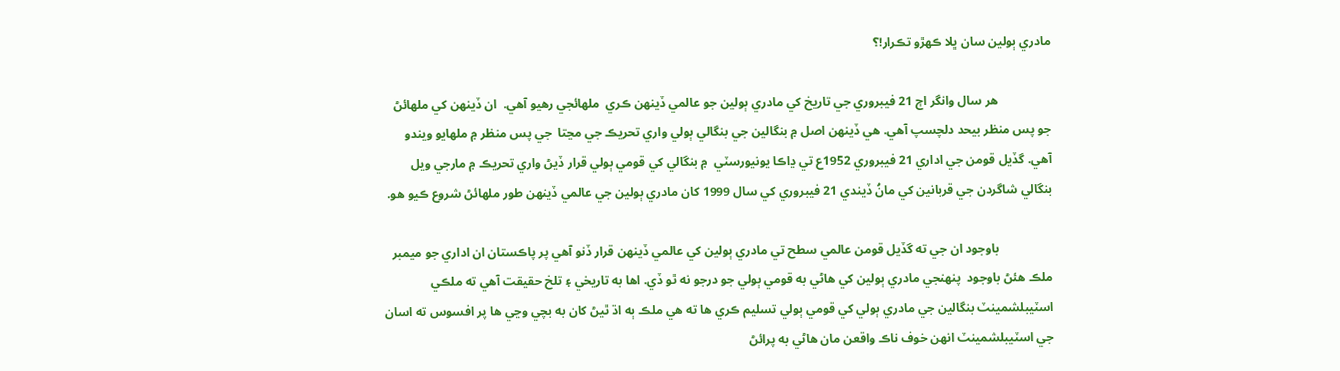مادري ٻولين سان ڀلا ڪهڙو تڪرار!؟

                 هر سال وانگر اڄ 21 فيبروري جي تاريخ کي مادري ٻولين جو عالمي ڏينهن ڪري  ملهائجي رهيو آهي.  ان ڏينهن کي ملهائڻ جو پس منظر بيحد دلچسپ آهي. هي ڏينهن اصل ۾ بنگالين جي بنگالي ٻولي واري تحريڪ جي مڃتا  جي پس منظر ۾ ملهايو ويندو آهي. گڏيل قومن جي اداري 21 فيبروري 1952ع تي ڍاڪا يونيورسٽي  ۾ بنگالي کي قومي ٻولي قرار ڏيڻ واري تحريڪ ۾ مارجي ويل بنگالي شاگردن جي قربانين کي مانُ ڏيندي 21 فيبروري کي سال 1999 کان مادري ٻولين جي عالمي ڏينهن طور ملهائڻ شروع ڪيو هو.

                 باوجود ان جي ته گڏيل قومن عالمي سطح تي مادري ٻولين کي عالمي ڏينهن قرار ڏنو آهي پر پاڪستان ان اداري جو ميمبر ملڪ هئڻ باوجود  پنهنجي مادري ٻولين کي هاڻي به قومي ٻولي جو درجو نه ٿو ڏي. اها به تاريخي ۽ تلخ حقيقت آهي ته ملڪي اسٽيبلشمينٽ بنگالين جي مادري ٻولي کي قومي ٻولي تسليم ڪري ها ته هي ملڪ ٻه اڌ ٿيڻ کان به بچي وڃي ها پر افسوس ته اسان جي اسٽيبلشمينٽ انهن خوف ناڪ واقعن مان هاڻي به پرائڻ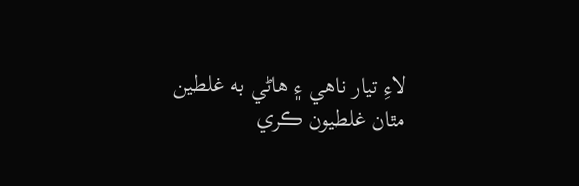لاءِ تيار ناهي ۽ هاڻي به غلطين مٿان غلطيون ڪري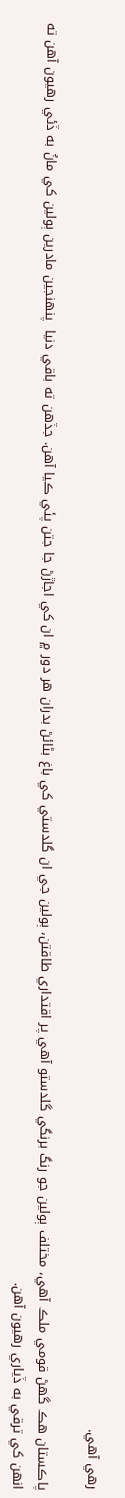رهي آهي.

پاڪستان هڪ گهڻ قومي ملڪ آهي، مختلف ٻولين جو رنگ برنگي گلدستو آهي پر اقتداري طاقتن، ٻولين جي ان گلدستي کي باغ بڻائڻ بدران هر دور ۾ ان کي اجاڙڻ جا جتن پئي ڪيا آهن. جڏهن ته باقي دنيا  پنهنجين مادرين ٻولين کي مانُ به ڏئي رهيون آهن ته انهن کي ترقي به ڏياري رهيون آهن.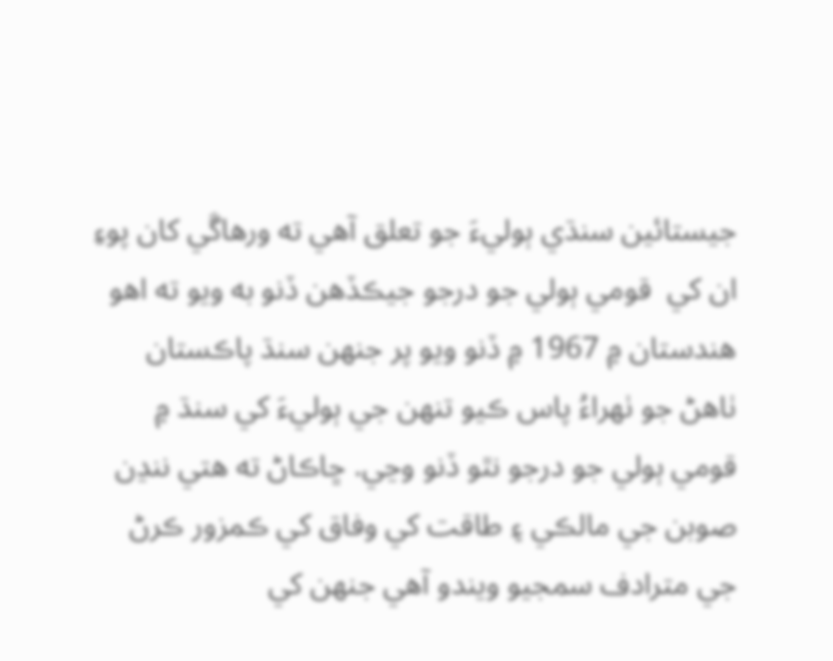جيستائين سنڌي ٻوليءَ جو تعلق آهي ته ورهاڱي کان پوءِ  ان کي  قومي ٻولي جو درجو جيڪڏهن ڏنو به ويو ته اهو هندستان ۾ 1967 ۾ ڏنو ويو پر جنهن سنڌ پاڪستان ٺاهڻ جو ٺهراءُ پاس ڪيو تنهن جي ٻوليءَ کي سنڌ ۾ قومي ٻولي جو درجو نٿو ڏنو وڃي. ڇاڪاڻ ته هتي ننڍن صوبن جي مالڪي ۽ طاقت کي وفاق کي ڪمزور ڪرڻ جي مترادف سمجيو ويندو آهي جنهن کي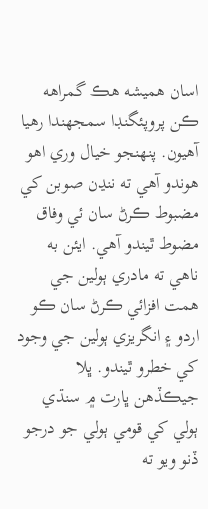اسان هميشه هڪ گمراهه ڪن پروپئگنڊا سمجهندا رهيا آهيون. پنهنجو خيال وري اهو هوندو آهي ته ننڍن صوبن کي مضبوط ڪرڻ سان ئي وفاق مضوط ٿيندو آهي. ايئن به ناهي ته مادري ٻولين جي همت افزائي ڪرڻ سان ڪو  اردو ۽ انگريزي ٻولين جي وجود کي خطرو ٿيندو. ڀلا جيڪڏهن ڀارت ۾ سنڌي ٻولي کي قومي ٻولي جو درجو ڏنو ويو ته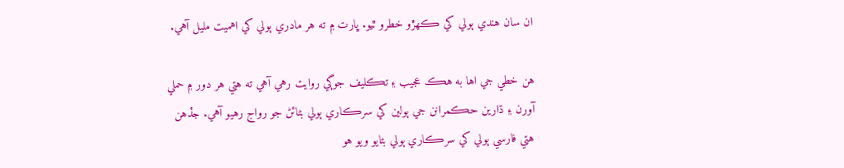ان سان هندي ٻولي کي ڪهڙو خطرو ٿيو. ڀارت ۾ ته هر مادري ٻولي کي اهميت مليل آهي.

هن خطي جي اها به هڪ عجيب ۽ تڪليف جوڳي روايت رهي آهي ته هتي هر دور ۾ حملي آورن ۽ ڌارين حڪمرانن جي ٻولين کي سرڪاري ٻولي بڻائڻ جو رواج رهيو آهي. جڏهن هتي فارسي ٻولي کي سرڪاري ٻولي بڻايو ويو هو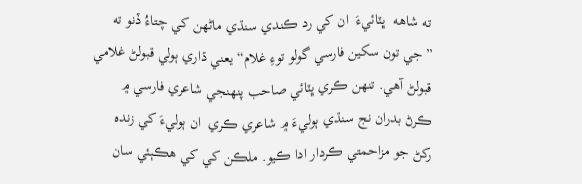ته شاهه  ڀٽائيءَ  ان کي رد ڪندي سنڌي ماڻهن کي چتاءُ ڏنو ته ”جي تون سکين فارسي گولو توءِ غلام“ يعني ڌاري ٻولي قبولڻ غلامي قبولڻ آهي. تنهن ڪري ڀٽائي صاحب پنهنجي شاعري فارسي ۾ ڪرڻ بدران نج سنڌي ٻوليءَ ۾ شاعري ڪري  ان ٻوليءَ کي زنده رکڻ جو مزاحمتي ڪردار ادا ڪيو. ملڪن کي کي هڪٻئي سان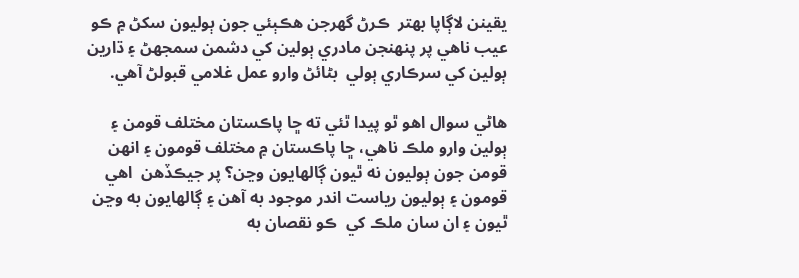يقينن لاڳاپا بهتر  ڪرڻ گهرجن هڪٻئي جون ٻوليون سکڻ ۾ ڪو عيب ناهي پر پنهنجن مادري ٻولين کي دشمن سمجهڻ ۽ ڌارين ٻولين کي سرڪاري ٻولي  بڻائڻ وارو عمل غلامي قبولڻ آهي.

هاڻي سوال اهو ٿو پيدا ٿئي ته ڇا پاڪستان مختلف قومن ۽  ٻولين وارو ملڪ ناهي، ڇا پاڪستان ۾ مختلف قومون ۽ انهن قومن جون ٻوليون نه ٿيون ڳالهايون وڃن؟ پر جيڪڏهن  اهي قومون ۽ ٻوليون رياست اندر موجود به آهن ۽ ڳالهايون به وڃن ٿيون ۽ ان سان ملڪ کي  ڪو نقصان به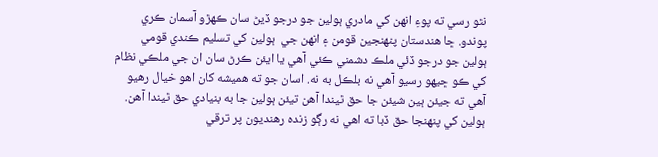نٿو رسي ته پوءِ انهن کي مادري ٻولين جو درجو ڏيڻ سان ڪهڙو آسمان ڪري پوندو. ڇا هندستان پنهنجين قومن ۽ انهن جي  ٻولين کي تسليم ڪندي قومي ٻولين جو درجو ڏئي ملڪ دشمني ڪئي آهي يا ايئن ڪرڻ سان ان جي ملڪي نظام کي ڪو ڇيهو رسيو آهي نه بلڪل به نه. اسان جو ته هميشه کان اهو خيال رهيو آهي ته جيئن ٻين شيئن جا حق ٿيندا آهن تيئن ٻولين جا به بنيادي حق ٿيندا آهن. ٻولين کي پنهنجا حق ڏبا ته اهي نه رڳو زنده رهنديون پر ترقي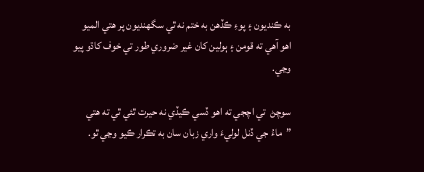به ڪنديون ۽ پوءِ ڪڏهن به ختم نه ٿي سگهنديون پر هتي الميو اهو آهي ته قومن ۽ ٻولين کان غير ضروري طور تي خوف کاڌو پيو وڃي.

سوچڻ  تي اچجي ته اهو ڏسي ڪيڏي نه حيرت ٿئي ٿي ته هتي ”ماءُ جي ڏنل لوليءَ واري زبان سان به تڪرار ڪيو وڃي ٿو.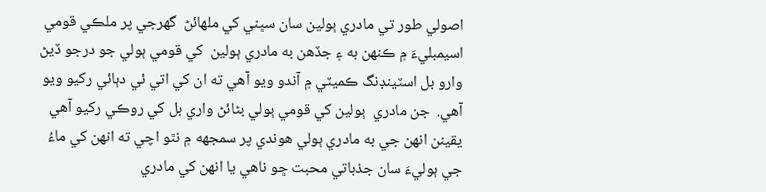اصولي طور تي مادري ٻولين سان سڀني کي ملهائڻ  گهرجي پر ملڪي قومي اسيمبليءَ ۾ ڪنهن به ۽ جڏهن به مادري ٻولين  کي قومي ٻولي جو درجو ڏيڻ وارو بل اسٽينڊنگ ڪميٽي ۾ آندو ويو آهي ته ان کي اتي ئي دٻائي رکيو ويو آهي.  جن مادري  ٻولين کي قومي ٻولي بڻائڻ واري بل کي روڪي رکيو آهي يقينن انهن جي به مادري ٻولي هوندي پر سمجهه ۾ نٿو اچي ته انهن کي ماءُ جي ٻوليءَ سان جذباتي محبت ڇو ناهي يا انهن کي مادري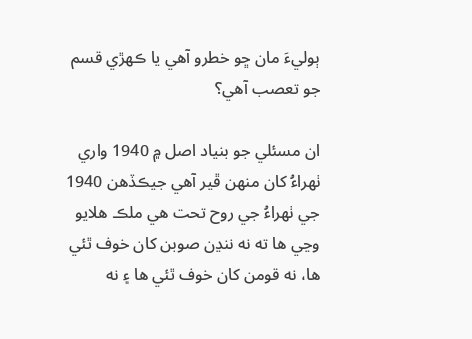ٻوليءَ مان ڇو خطرو آهي يا ڪهڙي قسم جو تعصب آهي؟

ان مسئلي جو بنياد اصل ۾ 1940 واري ٺهراءُ کان منهن ڦير آهي جيڪڏهن 1940 جي ٺهراءُ جي روح تحت هي ملڪ هلايو وڃي ها ته نه ننڍن صوبن کان خوف ٿئي ها، نه قومن کان خوف ٿئي ها ۽ نه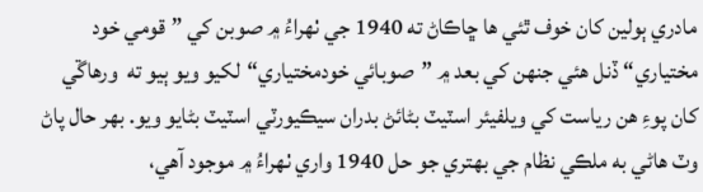مادري ٻولين کان خوف ٿئي ها ڇاڪاڻ ته 1940 جي ٺهراءُ ۾ صوبن کي ”قومي خود مختياري“ ڏنل هئي جنهن کي بعد ۾ ”صوبائي خودمختياري“لکيو ويو ٻيو ته  ورهاڱي کان پوءِ هن رياست کي ويلفيئر اسٽيٽ بڻائڻ بدران سيڪيورٽي اسٽيٽ بڻايو ويو. بهر حال پاڻ وٽ هاڻي به ملڪي نظام جي بهتري جو حل 1940 واري ٺهراءُ ۾ موجود آهي،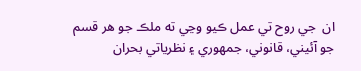ان  جي روح تي عمل ڪيو وڃي ته ملڪ جو هر قسم جو آئيني، قانوني، جمهوري ۽ نظرياتي بحران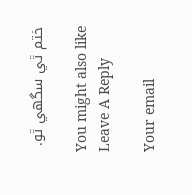ختم ٿي سگهي ٿو.

You might also like
Leave A Reply

Your email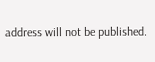address will not be published.